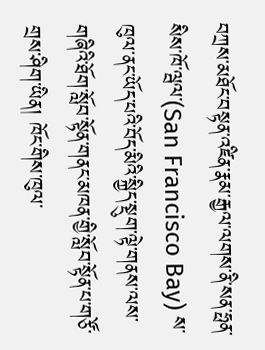བཀྲས་མཐོང་བསྟན་འཛིན་རྣམ་རྒྱལ་ལགས་ནི་སན་ཧྥན་སིས་ཁོ་ལྦལ་(San Francisco Bay) ས་ཁུལ་ནང་ཡོད་པའི་བོད་མིའི་སྐྱིད་སྡུག་ལྟེ་གནས་ལས་གཞིའི་ཐོག་སློབ་སྟོན་གནང་མཁན་གྱི་སློབ་སྟོན་པ་གཙོ་གྲས་ཤིག་ཡིན། ཁོང་གིས་ཁུལ་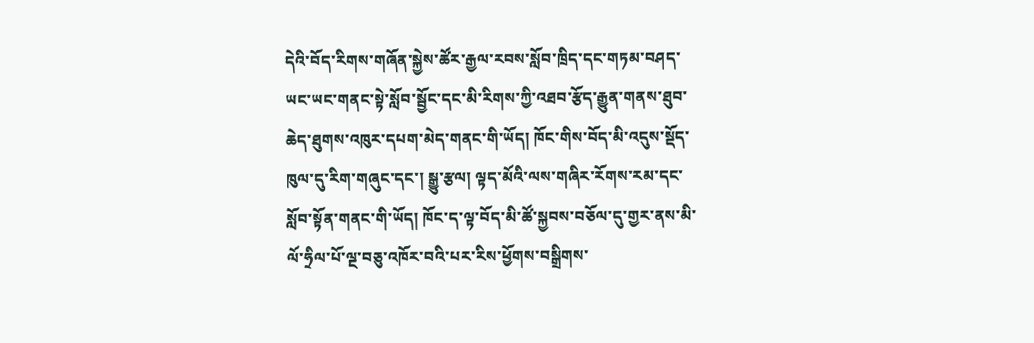དེའི་བོད་རིགས་གཞོན་སྐྱེས་ཚོར་རྒྱལ་རབས་སློབ་ཁྲིད་དང་གཏམ་བཤད་ཡང་ཡང་གནང་སྟེ་སློབ་སྦྱོང་དང་མི་རིགས་ཀྱི་འཐབ་རྩོད་རྒྱུན་གནས་ཐུབ་ཆེད་ཐུགས་འཁུར་དཔག་མེད་གནང་གི་ཡོད། ཁོང་གིས་བོད་མི་འདུས་སྡོད་ཁུལ་དུ་རིག་གཞུང་དང་། སྒྱུ་རྩལ། ལྟད་མོའི་ལས་གཞིར་རོགས་རམ་དང་སློབ་སྟོན་གནང་གི་ཡོད། ཁོང་ད་ལྟ་བོད་མི་ཚོ་སྐྱབས་བཅོལ་དུ་གྱར་ནས་མི་ལོ་ཧྲིལ་པོ་ལྔ་བཅུ་འཁོར་བའི་པར་རིས་ཕྱོགས་བསྒྲིགས་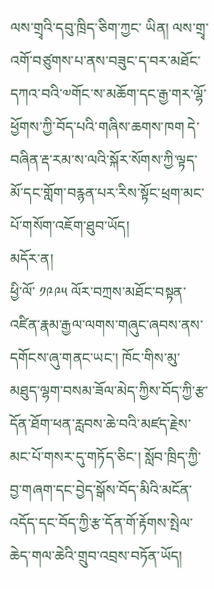ལས་གྲྭའི་དབུ་ཁྲིད་ཅིག་ཀྱང་ ཡིན། ལས་གྲྭ་འགོ་བཙུགས་པ་ནས་བཟུང་ད་བར་མཐོང་དཀའ་བའི་༧གོང་ས་མཆོག་དང་རྒྱ་གར་ལྷོ་ཕྱོགས་ཀྱི་བོད་པའི་གཞིས་ཆགས་ཁག དེ་བཞིན་རྡ་རམ་ས་ལའི་སྐོར་སོགས་ཀྱི་ལྟད་མོ་དང་གློག་བརྙན་པར་རིས་སྟོང་ཕྲག་མང་པོ་གསོག་འཇོག་ཐུབ་ཡོད།
མདོར་ན།
ཕྱི་ལོ་ ༡༩༩༥ ལོར་བཀྲས་མཐོང་བསྟན་འཛིན་རྣམ་རྒྱལ་ལགས་གཞུང་ཞབས་ནས་དགོངས་ཞུ་གནང་ཡང་། ཁོང་གིས་མུ་མཐུད་ལྷག་བསམ་ཟོལ་མེད་ཀྱིས་བོད་ཀྱི་རྩ་དོན་ཐོག་ཕན་རླབས་ཆེ་བའི་མཛད་རྗེས་མང་པོ་གསར་དུ་གཏོད་ཅིང་། སློབ་ཁྲིད་ཀྱི་བྱ་གཞག་དང་བྱེད་སྒོས་བོད་མིའི་མངོན་འདོད་དང་བོད་ཀྱི་རྩ་དོན་གོ་རྟོགས་སྤེལ་ཆེད་གལ་ཆེའི་གྲུབ་འབྲས་བཏོན་ཡོད།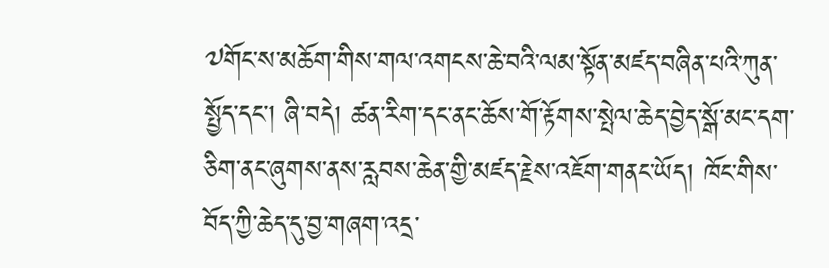༧གོང་ས་མཆོག་གིས་གལ་འགངས་ཆེ་བའི་ལམ་སྟོན་མཛད་བཞིན་པའི་ཀུན་སྤྱོད་དང་། ཞི་བདེ། ཚན་རིག་དང་ནང་ཆོས་གོ་རྟོགས་སྤེལ་ཆེད་བྱེད་སྒོ་མང་དག་ཅིག་ནང་ཞུགས་ནས་རླབས་ཆེན་གྱི་མཛད་རྗེས་འཇོག་གནང་ཡོད། ཁོང་གིས་བོད་ཀྱི་ཆེད་དུ་བྱ་གཞག་འདྲ་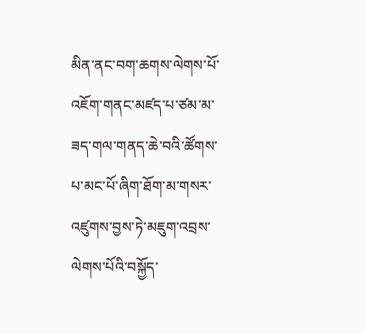མིན་ནང་བག་ཆགས་ལེགས་པོ་འཇོག་གནང་མཛད་པ་ཙམ་མ་ཟད་གལ་གནད་ཆེ་བའི་ཚོགས་པ་མང་པོ་ཞིག་ཐོག་མ་གསར་འཛུགས་བྱས་ཏེ་མཇུག་འབྲས་ལེགས་པོའི་བསྐྱོད་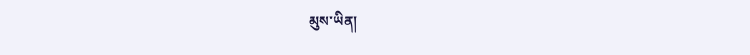མུས་ཡིན།